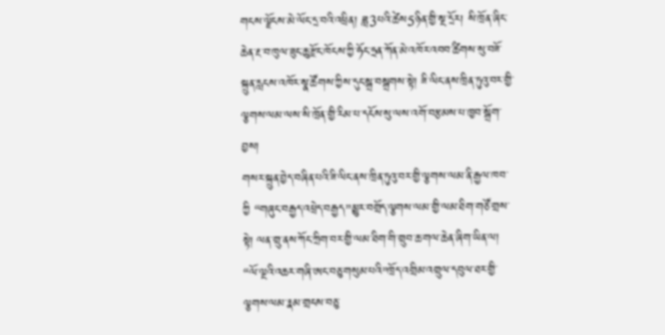གངས་ལྗོངས་མེ་ལོང་དྲ་བའི་འཕྲིན། ཟླ3པའི་ཚེས5ཉིན་གྱི་སྔ་དྲོར། སི་ཁྲོན་ཞིང་ཆེན་རྔ་བ་ཁུལ་ཟུང་ཆུ་རྫོང་ཁོངས་ཀྱི་ཧོང་ཧྲན་ཀོན་མེ་འཁོར་འབབ་ཚིགས་སུ་བཟོ་སྐྲུན་རླངས་འཁོར་སྣ་ཚོགས་ཀྱིས་དུང་སྒྲ་བསྒྲགས་སྟེ། ཟི་ལིང་ནས་ཁྲིན་ཏུའུ་བར་གྱི་ལྕགས་ལམ་ལས་སི་ཁྲོན་གྱི་རིམ་པ་དངོས་སུ་ལས་འགོ་བརྩམས་པ་ཁྱབ་སྒྲོག་བྱས།
གསར་སྐྲུན་བྱེད་བཞིན་པའི་ཟི་ལིང་ནས་ཁྲིན་ཏུའུ་བར་གྱི་ལྕགས་ལམ་ནི་རྒྱལ་ཁབ་ཀྱི “གཞུང་བརྒྱད་འཕྲེད་བརྒྱད”མྱུར་བགྲོད་ལྕགས་ལམ་གྱི་ལམ་ཐིག་གཙོ་གྲས་སྟེ། ལན་གྲུ་ནས་ཀོང་ཀྲིག་བར་གྱི་ལམ་ཐིག་གི་གྲུབ་ཆ་གལ་ཆེན་ཞིག་ཡིན་ལ། “ལོ་ལྔའི་འཆར་གཞི་ཨང་བཅུ་གསུམ་པའི”ཁྲོད་འགྲིམ་འགྲུལ་དབུལ་ཐར་གྱི་ལྕགས་ལམ་རྣམ་གྲངས་བཅུ་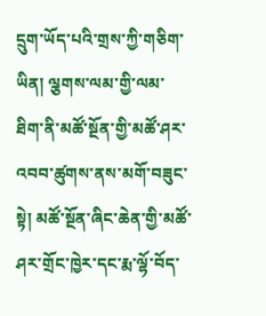དྲུག་ཡོད་པའི་གྲས་ཀྱི་གཅིག་ཡིན། ལྕགས་ལམ་གྱི་ལམ་ཐིག་ནི་མཚོ་སྔོན་གྱི་མཚོ་ཤར་འབབ་ཚུགས་ནས་མགོ་བཟུང་སྟེ། མཚོ་སྔོན་ཞིང་ཆེན་གྱི་མཚོ་ཤར་གྲོང་ཁྱེར་དང་རྨ་ལྷོ་བོད་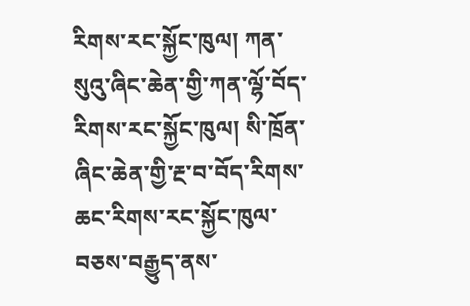རིགས་རང་སྐྱོང་ཁུལ། ཀན་སུའུ་ཞིང་ཆེན་གྱི་ཀན་ལྷོ་བོད་རིགས་རང་སྐྱོང་ཁུལ། སི་ཁྲོན་ཞིང་ཆེན་གྱི་རྔ་བ་བོད་རིགས་ཆང་རིགས་རང་སྐྱོང་ཁུལ་བཅས་བརྒྱུད་ནས་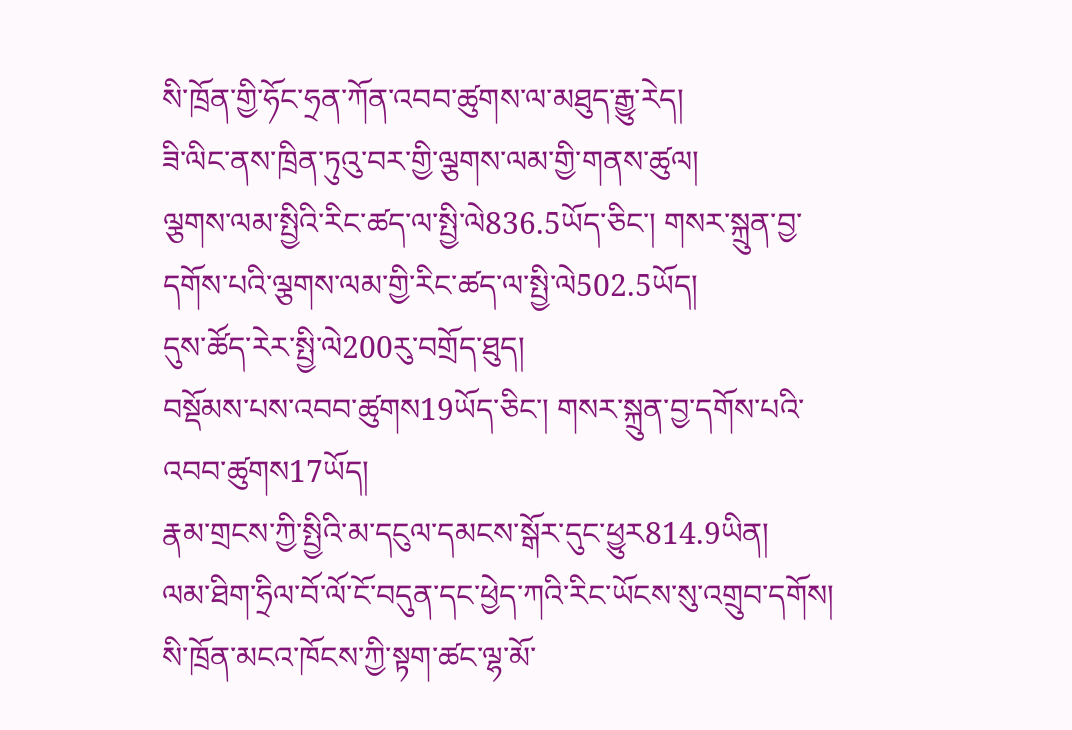སི་ཁྲོན་གྱི་ཧོང་ཧྲན་ཀོན་འབབ་ཚུགས་ལ་མཐུད་རྒྱུ་རེད།
ཟི་ལིང་ནས་ཁྲིན་ཏུའུ་བར་གྱི་ལྕགས་ལམ་གྱི་གནས་ཚུལ།
ལྕགས་ལམ་སྤྱིའི་རིང་ཚད་ལ་སྤྱི་ལེ836.5ཡོད་ཅིང་། གསར་སྐྲུན་བྱ་དགོས་པའི་ལྕགས་ལམ་གྱི་རིང་ཚད་ལ་སྤྱི་ལེ502.5ཡོད།
དུས་ཚོད་རེར་སྤྱི་ལེ200རུ་བགྲོད་ཐུད།
བསྡོམས་པས་འབབ་ཚུགས19ཡོད་ཅིང་། གསར་སྐྲུན་བྱ་དགོས་པའི་འབབ་ཚུགས17ཡོད།
རྣམ་གྲངས་ཀྱི་སྤྱིའི་མ་དངུལ་དམངས་སྒོར་དུང་ཕྱུར814.9ཡིན།
ལམ་ཐིག་ཧྲིལ་བོ་ལོ་ངོ་བདུན་དང་ཕྱེད་ཀའི་རིང་ཡོངས་སུ་འགྲུབ་དགོས།
སི་ཁྲོན་མངའ་ཁོངས་ཀྱི་སྟག་ཚང་ལྷ་མོ་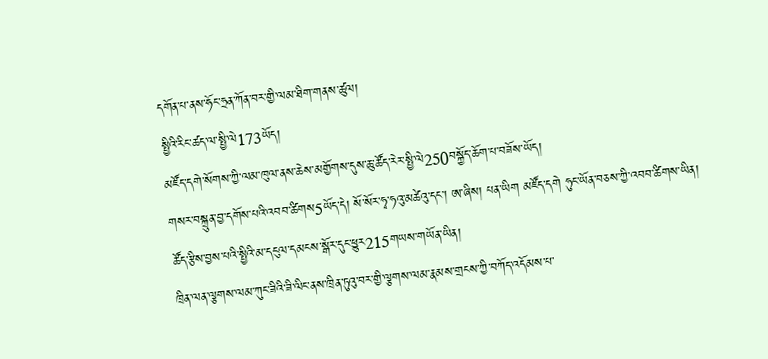དགོན་པ་ནས་ཧོང་ཧྲན་ཀོན་བར་གྱི་ལམ་ཐིག་གནས་ཚུལ།
སྤྱིའི་རིང་ཚད་ལ་སྤྱི་ལེ173ཡོད།
མཛོད་དགེ་སོགས་ཀྱི་ལམ་ཁུལ་ནས་ཆེས་མགྱོགས་དུས་ཆུ་ཚོད་རེར་སྤྱི་ལེ250བསྐྱོད་ཆོག་པ་བཟོས་ཡོད།
གསར་བསྐྲུན་བྱ་དགོས་པའི་འབབ་ཚིགས5ཡོད་དེ། སོ་སོར་ཧྭ་ཧའུ་མཚེའུ་དང་། ཨ་ཞིས། པན་ཡིག མཛོད་དགེ ཧུང་ཡོན་བཅས་ཀྱི་འབབ་ཚིགས་ཡིན།
ཚོད་རྩིས་བྱས་པའི་སྤྱིའི་མ་དངུལ་དམངས་སྒོར་དུང་ཕྱུར215གཡས་གཡོན་ཡིན།
ཁྲིན་ལན་ལྕགས་ལམ་ཀུང་ཟིའི་ཟི་ལིང་ནས་ཁྲིན་ཏུའུ་བར་གྱི་ལྕགས་ལམ་རྣམས་གྲངས་ཀྱི་བཀོད་འདོམས་པ་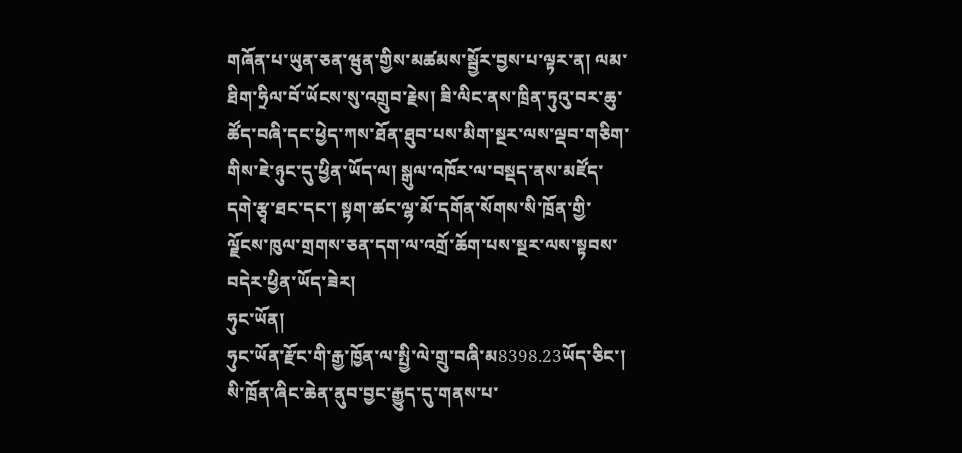གཞོན་པ་ཡུན་ཅན་ཝུན་གྱིས་མཚམས་སྦྱོར་བྱས་པ་ལྟར་ན། ལམ་ཐིག་ཧྲིལ་བོ་ཡོངས་སུ་འགྲུབ་རྗེས། ཟི་ལིང་ནས་ཁྲིན་ཏུའུ་བར་ཆུ་ཚོད་བཞི་དང་ཕྱེད་ཀས་ཐོན་ཐུབ་པས་མིག་སྔར་ལས་ལྡབ་གཅིག་གིས་ཇེ་ཉུང་དུ་ཕྱིན་ཡོད་ལ། སྒུལ་འཁོར་ལ་བསྡད་ནས་མཛོད་དགེ་རྩྭ་ཐང་དང་། སྟག་ཚང་ལྷ་མོ་དགོན་སོགས་སི་ཁྲོན་གྱི་ལྗོངས་ཁུལ་གྲགས་ཅན་དག་ལ་འགྲོ་ཆོག་པས་སྔར་ལས་སྟབས་བདེར་ཕྱིན་ཡོད་ཟེར།
ཧུང་ཡོན།
ཧུང་ཡོན་རྫོང་གི་རྒྱ་ཁྱོན་ལ་སྤྱི་ལེ་གྲུ་བཞི་མ8398.23ཡོད་ཅིང་། སི་ཁྲོན་ཞིང་ཆེན་ནུབ་བྱང་རྒྱུད་དུ་གནས་པ་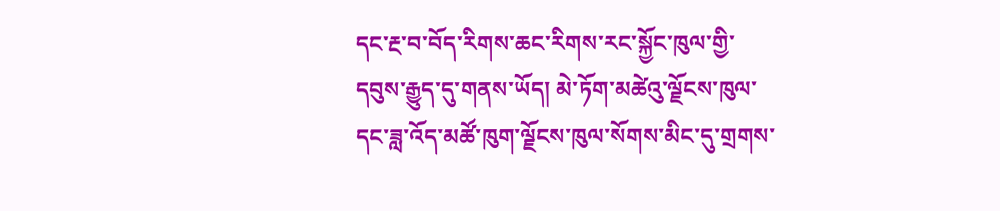དང་རྔ་བ་བོད་རིགས་ཆང་རིགས་རང་སྐྱོང་ཁུལ་གྱི་དབུས་རྒྱུད་དུ་གནས་ཡོད། མེ་ཏོག་མཚེའུ་ལྗོངས་ཁུལ་དང་ཟླ་འོད་མཚོ་ཁུག་ལྗོངས་ཁུལ་སོགས་མིང་དུ་གྲགས་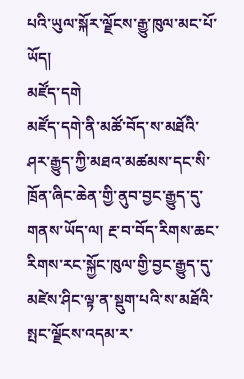པའི་ཡུལ་སྐོར་ལྗོངས་རྒྱུ་ཁུལ་མང་པོ་ཡོད།
མཛོད་དགེ
མཛོད་དགེ་ནི་མཚོ་བོད་ས་མཐོའི་ཤར་རྒྱུད་ཀྱི་མཐའ་མཚམས་དང་སི་ཁྲོན་ཞིང་ཆེན་གྱི་ནུབ་བྱང་རྒྱུད་དུ་གནས་ཡོད་ལ། རྔ་བ་བོད་རིགས་ཆང་རིགས་རང་སྐྱོང་ཁུལ་གྱི་བྱང་རྒྱུད་དུ་མཛེས་ཤིང་ལྟ་ན་སྡུག་པའི་ས་མཐོའི་སྤང་ལྗོངས་འདམ་ར་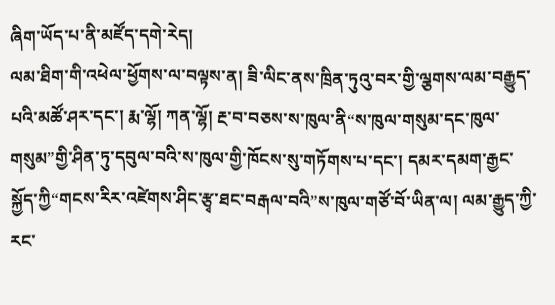ཞིག་ཡོད་པ་ནི་མཛོད་དགེ་རེད།
ལམ་ཐིག་གི་འཕེལ་ཕྱོགས་ལ་བལྟས་ན། ཟི་ལིང་ནས་ཁྲིན་ཏུའུ་བར་གྱི་ལྕགས་ལམ་བརྒྱུད་པའི་མཚོ་ཤར་དང་། རྨ་ལྷོ། ཀན་ལྷོ། རྔ་བ་བཅས་ས་ཁུལ་ནི“ས་ཁུལ་གསུམ་དང་ཁུལ་གསུམ”གྱི་ཤིན་ཏུ་དབུལ་བའི་ས་ཁུལ་གྱི་ཁོངས་སུ་གཏོགས་པ་དང་། དམར་དམག་རྒྱང་སྐྱོད་ཀྱི“གངས་རིར་འཛེགས་ཤིང་རྩྭ་ཐང་བརྒལ་བའི”ས་ཁུལ་གཙོ་བོ་ཡིན་ལ། ལམ་རྒྱུད་ཀྱི་རང་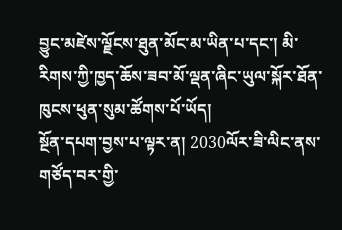བྱུང་མཛེས་ལྗོངས་ཐུན་མོང་མ་ཡིན་པ་དང་། མི་རིགས་ཀྱི་ཁྱད་ཆོས་ཟབ་མོ་ལྡན་ཞིང་ཡུལ་སྐོར་ཐོན་ཁུངས་ཕུན་སུམ་ཚོགས་པོ་ཡོད།
སྔོན་དཔག་བྱས་པ་ལྟར་ན། 2030ལོར་ཟི་ལིང་ནས་གཙོད་བར་གྱི་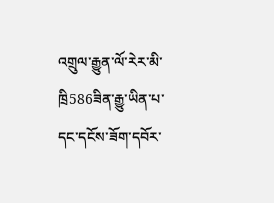འགྲུལ་རྒྱུན་ལོ་རེར་མི་ཁྲི586ཟིན་རྒྱུ་ཡིན་པ་དང་དངོས་ཟོག་དབོར་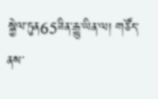སྐྱེལ་ཏུན65ཟིན་རྒྱུ་ཡིན་ལ། གཙོད་ནས་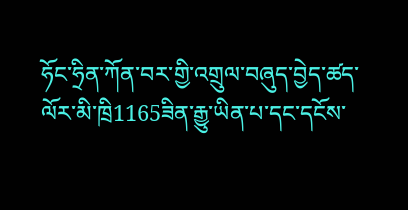ཧོང་ཧྲིན་ཀོན་བར་གྱི་འགྲུལ་བཞུད་བྱེད་ཚད་ལོར་མི་ཁྲི1165ཟིན་རྒྱུ་ཡིན་པ་དང་དངོས་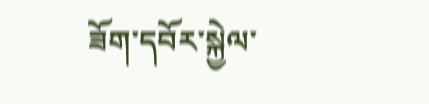ཟོག་དབོར་སྐྱེལ་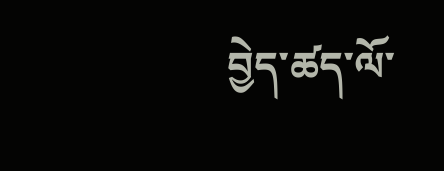བྱེད་ཚད་ལོ་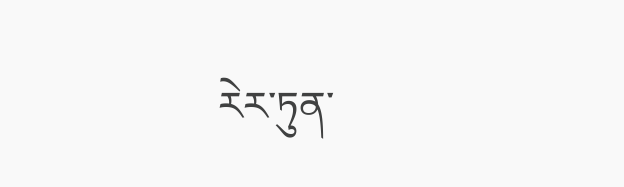རེར་ཏུན་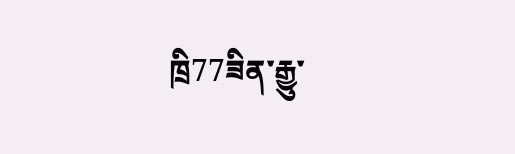ཁྲི77ཟིན་རྒྱུ་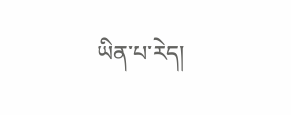ཡིན་པ་རེད།